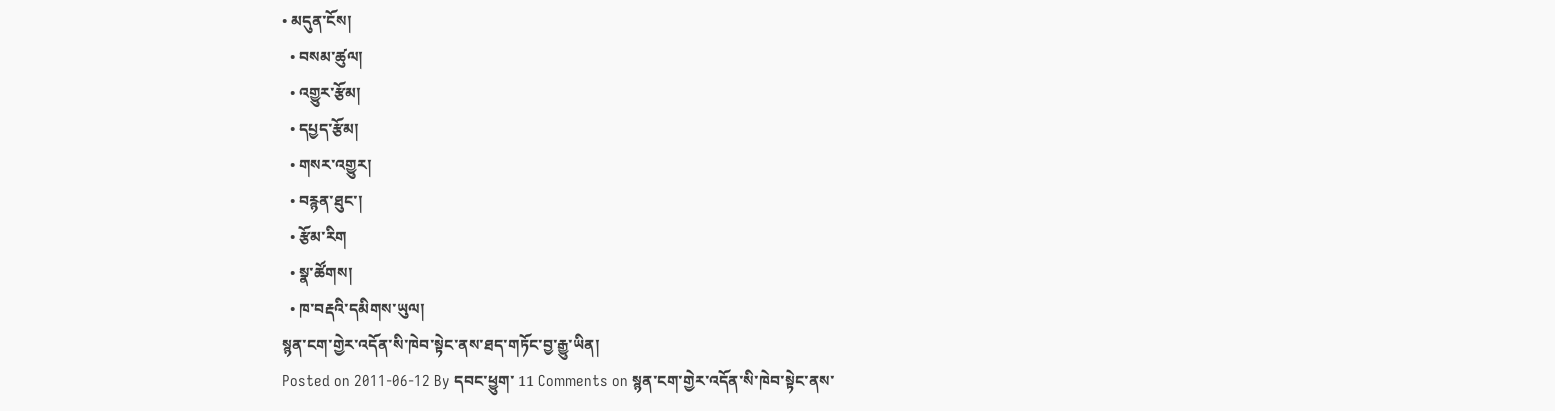• མདུན་ངོས།
  • བསམ་ཚུལ།
  • འགྱུར་རྩོམ།
  • དཔྱད་རྩོམ།
  • གསར་འགྱུར།
  • བརྙན་ཐུང་།
  • རྩོམ་རིག
  • སྣ་ཚོགས།
  • ཁ་བརྡའི་དམིགས་ཡུལ།
སྙན་ངག་གྱེར་འདོན་སི་ཁེབ་སྟེང་ནས་ཐད་གཏོང་བྱ་རྒྱུ་ཡིན།
Posted on 2011-06-12 By དབང་ཕྱུག་ 11 Comments on སྙན་ངག་གྱེར་འདོན་སི་ཁེབ་སྟེང་ནས་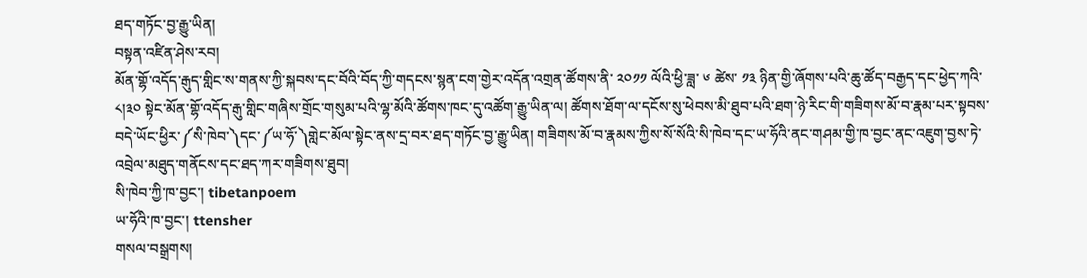ཐད་གཏོང་བྱ་རྒྱུ་ཡིན།
བསྟན་འཛིན་ཤེས་རབ།
མོན་གྷོ་འདོད་རྒུད་གླིང་ས་གནས་ཀྱི་སྐབས་དང་བོའི་བོད་ཀྱི་གདངས་སྙན་ངག་གྱེར་འདོན་འགྲན་ཚོགས་ནི་ ༢༠༡༡ ལོའི་ཕྱི་ཟླ་ ༦ ཚེས་ ༡༣ ཉིན་གྱི་ཞོགས་པའི་ཆུ་ཚོད་བརྒྱད་དང་ཕྱེད་ཀའི་ ༨།༣༠ སྟེང་མོན་གྷོ་འདོད་རྒུ་གླིང་གཞིས་གྲོང་གསུམ་པའི་ལྷ་མོའི་ཚོགས་ཁང་དུ་འཚོག་རྒྱུ་ཡིན་ལ། ཚོགས་ཐོག་ལ་དངོས་སུ་ཕེབས་མི་ཐུབ་པའི་ཐག་ཉེ་རིང་གི་གཟིགས་མོ་བ་རྣམ་པར་སྟབས་བདེ་ཡོང་ཕྱིར་༼སི་ཁེབ་༽དང་༼ཡ་ཧོ་༽གླེང་མོལ་སྟེང་ནས་དྲ་བར་ཐད་གཏོང་བྱ་རྒྱུ་ཡིན། གཟིགས་མོ་བ་རྣམས་ཀྱིས་སོ་སོའི་སི་ཁེབ་དང་ཡ་ཧོའི་ནང་གཤམ་གྱི་ཁ་བྱང་ནང་འཇུག་བྱས་ཏེ་འབྲེལ་མཐུད་གནོངས་དང་ཐད་ཀར་གཟིགས་ཐུབ།
སི་ཁེབ་ཀྱི་ཁ་བྱང་། tibetanpoem
ཡ་ཧོའི་ཁ་བྱང་། ttensher
གསལ་བསྒྲགས།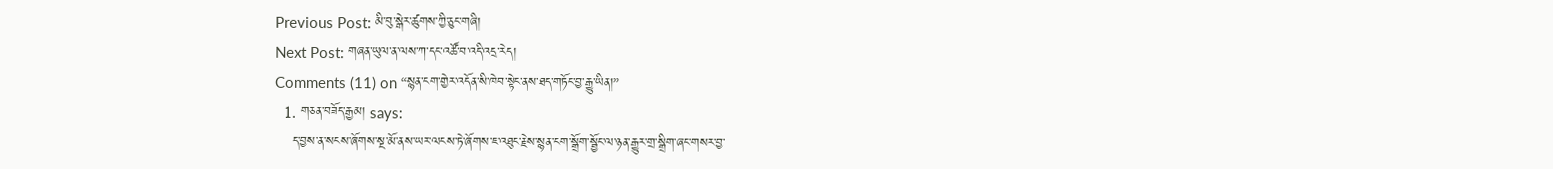Previous Post: མི་བུ་སྒེར་ཚུགས་ཀྱི་ཅུང་གཞི།
Next Post: གཞན་ཡུལ་ན་ལས་ཀ་དང་འཚོ་བ་འདི་འདྲ་རེད།
Comments (11) on “སྙན་ངག་གྱེར་འདོན་སི་ཁེབ་སྟེང་ནས་ཐད་གཏོང་བྱ་རྒྱུ་ཡིན།”
  1. གཅན་བཟོད་རྒྱམ། says:
    ད་བྱས་ན་སངས་ཞོགས་སྔ་མོ་ནས་ཡར་ལངས་ཏེ་ཞོགས་ཇ་འཐུང་རྗེས་སྙན་ངག་སྒྲོག་སྦྱོང་ལ་ཉན་རྒྱུར་གྲ་སྒྲིག་ཞང་གསར་བྱ་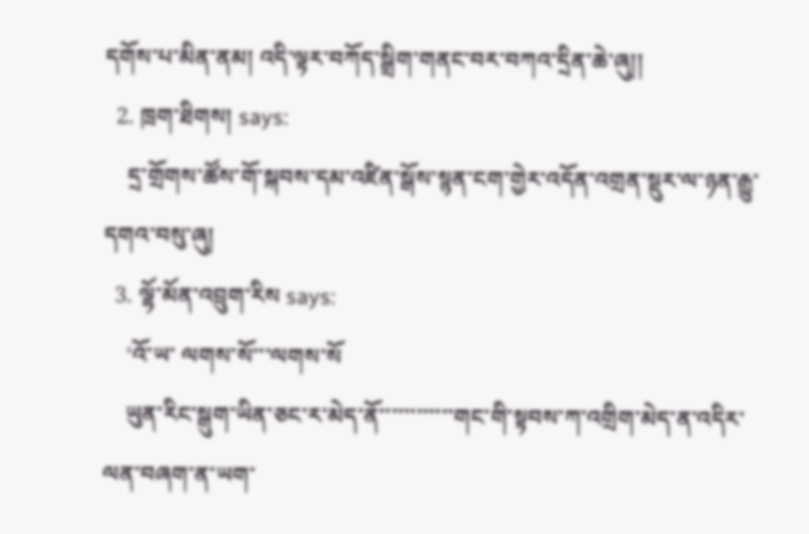དགོས་པ་མིན་ནམ། འདི་ལྟར་བཀོད་སྒྲིག་གནང་བར་བཀའ་དྲིན་ཆེ་ཞུ།།
  2. ཁྲག་ཐིགས། says:
    དྲ་གྲོགས་ཚོས་གོ་སྐབས་དམ་འཛིན་སྒོས་སྙན་ངག་གྱེར་འདོན་འགྲན་སྡུར་ལ་ཉན་རྒྱུ་དགའ་བསུ་ཞུ།
  3. ལྷོ་མོན་འབྲུག་རིས says:
    ‘འོ་ཡ་ ལགས་སོ་་་ལགས་སོ
    ཡུན་རིང་སྒུག་ཡིན་ཅང་ར་མེད་ནོ་་་་་་་་་་་་གང་གི་སྟབས་ཀ་འགྲིག་མེད་ན་འདིར་ལན་བཞག་ན་ཡག་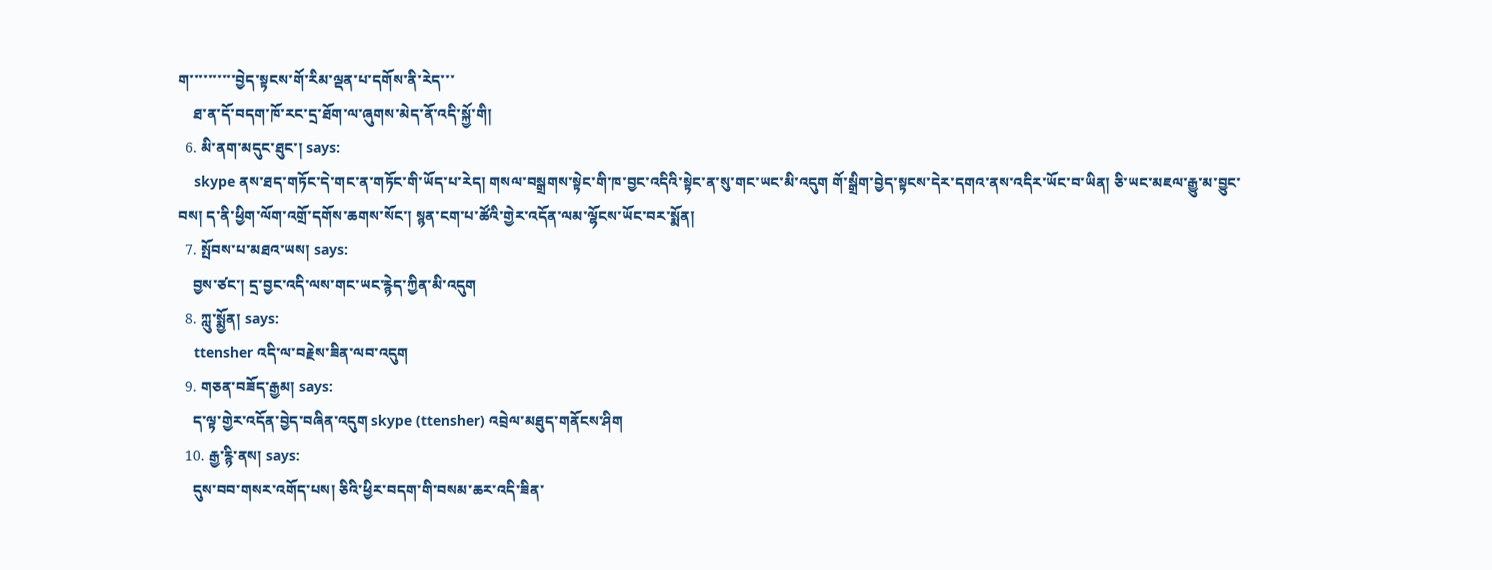ག་་་་་་་་་་བྱེད་སྟངས་གོ་རིམ་ལྡན་པ་དགོས་ནི་རེད་་་
    ཐ་ན་དོ་བདག་ཁོ་རང་དྲ་ཐོག་ལ་ཞུགས་མེད་ནོ་འདི་སྐྱོ་གི།
  6. མི་ནག་མདུང་ཐུང་། says:
    skype ནས་ཐད་གཏོང་དེ་གང་ན་གཏོང་གི་ཡོད་པ་རེད། གསལ་བསྒྲགས་སྟེང་གི་ཁ་བྱང་འདིའི་སྟེང་ན་སུ་གང་ཡང་མི་འདུག གོ་སྒྲིག་བྱེད་སྟངས་དེར་དགའ་ནས་འདིར་ཡོང་བ་ཡིན། ཅི་ཡང་མཇལ་རྒྱུ་མ་བྱུང་བས། ད་ནི་ཕྱིག་ལོག་འགྲོ་དགོས་ཆགས་སོང་། སྙན་ངག་པ་ཚོའི་གྱེར་འདོན་ལམ་ལྷོངས་ཡོང་བར་སྨོན།
  7. སྤོབས་པ་མཐའ་ཡས། says:
    བྱས་ཙང་། དྲ་བྱང་འདི་ལས་གང་ཡང་རྙེད་ཀྱིན་མི་འདུག
  8. ཀླུ་སྨྱོན། says:
    ttensher འདི་ལ་བརྗེས་ཟིན་ལབ་འདུག
  9. གཅན་བཟོད་རྒྱམ། says:
    ད་ལྟ་གྱེར་འདོན་བྱེད་བཞིན་འདུག skype (ttensher) འབྲེལ་མཐུད་གནོངས་ཤིག
  10. རྒྱ་རྙི་ནས། says:
    དུས་བབ་གསར་འགོད་པས། ཅིའི་ཕྱིར་བདག་གི་བསམ་ཆར་འདི་ཟིན་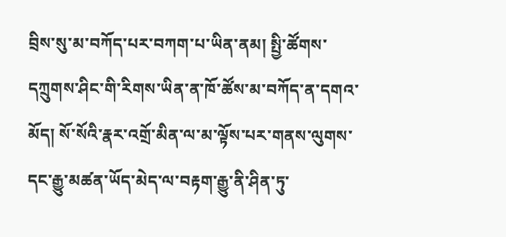བྲིས་སུ་མ་བཀོད་པར་བཀག་པ་ཡིན་ནམ། སྤྱི་ཚོགས་དཀྲུགས་ཤིང་གི་རིགས་ཡིན་ན་ཁོ་ཚོས་མ་བཀོད་ན་དགའ་མོད། སོ་སོའི་རྣར་འགྲོ་མིན་ལ་མ་ལྟོས་པར་གནས་ལུགས་དང་རྒྱུ་མཚན་ཡོད་མེད་ལ་བརྟག་རྒྱུ་ནི་ཤིན་ཏུ་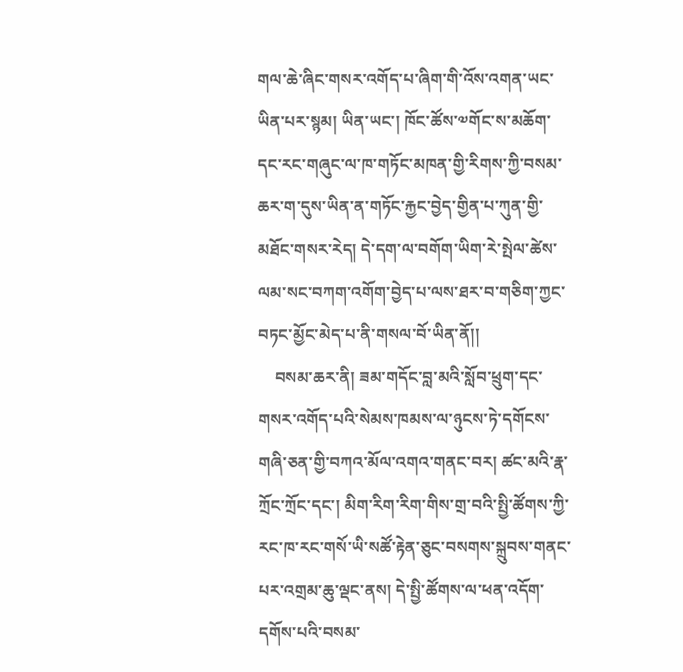གལ་ཆེ་ཞིང་གསར་འགོད་པ་ཞིག་གི་འོས་འགན་ཡང་ཡིན་པར་སྙམ། ཡིན་ཡང་། ཁོང་ཚོས་༧གོང་ས་མཆོག་དང་རང་གཞུང་ལ་ཁ་གཏོང་མཁན་གྱི་རིགས་ཀྱི་བསམ་ཆར་ག་དུས་ཡིན་ན་གཏོང་རྐྱང་བྱེད་གྱིན་པ་ཀུན་གྱི་མཐོང་གསར་རེད། དེ་དག་ལ་བགོག་ཡིག་རེ་སྤེལ་ཚེས་ལམ་སང་བཀག་འགོག་བྱེད་པ་ལས་ཐར་བ་གཅིག་ཀྱང་བཏང་མྱོང་མེད་པ་ནི་གསལ་བོ་ཡིན་ནོ།།
    བསམ་ཆར་ནི། ཟམ་གདོང་བླ་མའི་སློབ་ཕྲུག་དང་གསར་འགོད་པའི་སེམས་ཁམས་ལ་ཉུངས་ཏེ་དགོངས་གཞི་ཅན་གྱི་བཀའ་མོལ་འགའ་གནང་བར། ཚང་མའི་རྣ་ཀྲོང་ཀྲོང་དང་། མིག་རིག་རིག་གིས་གྲ་བའི་སྤྱི་ཚོགས་ཀྱི་རང་ཁ་རང་གསོ་ཡི་སཚོ་རྟེན་ཅུང་བསགས་སྐྲུབས་གནང་པར་འགྲམ་ཆུ་ལྡང་ནས། དེ་སྤྱི་ཚོགས་ལ་ཕན་འདོག་དགོས་པའི་བསམ་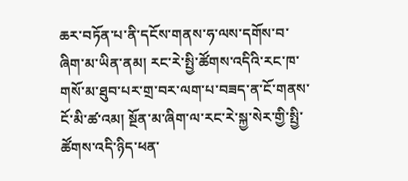ཆར་བཏོན་པ་ནི་དངོས་གནས་ཧ་ལས་དགོས་བ་ཞིག་མ་ཡིན་ནམ། རང་རེ་སྤྱི་ཚོགས་འདིའི་རང་ཁ་གསོ་མ་ཐུབ་པར་གྲ་བར་ལག་པ་བཟད་ན་ངོ་གནས་ངོ་མི་ཚ་འམ། སྔོན་མ་ཞིག་ལ་རང་རེ་སྐྱ་སེར་གྱི་སྤྱི་ཚོགས་འདི་ཉིད་ཕན་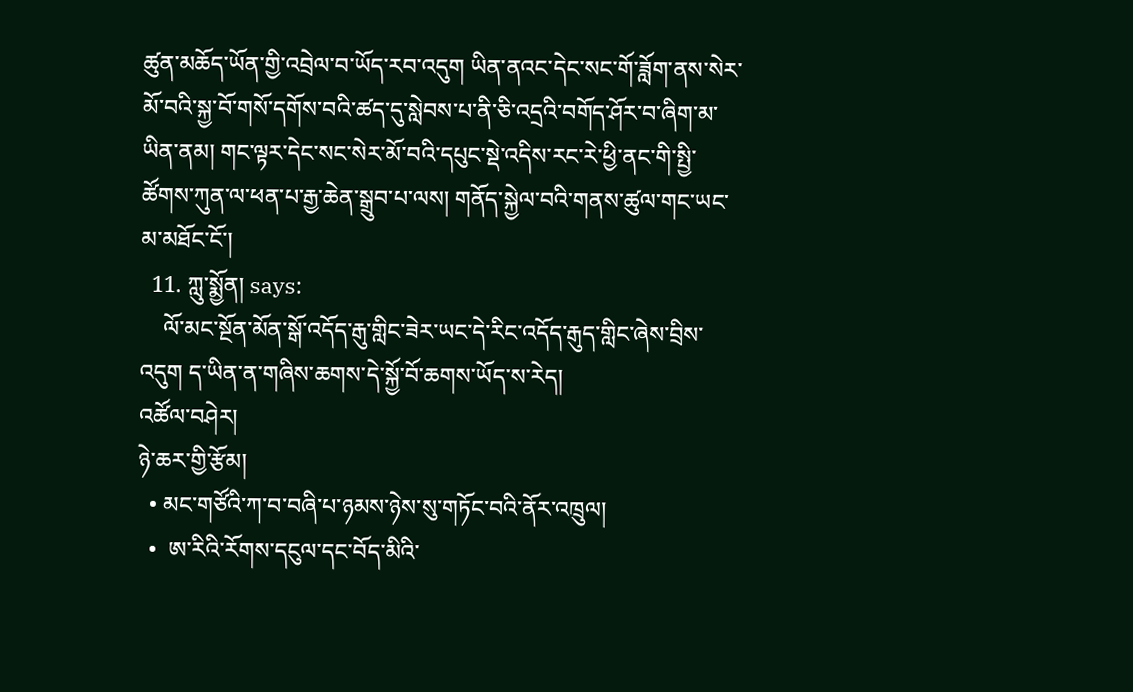ཚུན་མཆོད་ཡོན་གྱི་འབྲེལ་བ་ཡོད་རབ་འདུག ཡིན་ནའང་དེང་སང་གོ་ཟློག་ནས་སེར་མོ་བའི་སྐྱ་བོ་གསོ་དགོས་བའི་ཚད་དུ་སླེབས་པ་ནི་ཅི་འདྲའི་བགོད་ཤོར་བ་ཞིག་མ་ཡིན་ནམ། གང་ལྟར་དེང་སང་སེར་མོ་བའི་དཔུང་སྡེ་འདིས་རང་རེ་ཕྱི་ནང་གི་སྤྱི་ཚོགས་ཀུན་ལ་ཕན་པ་རྒྱ་ཆེན་སྒྲུབ་པ་ལས། གནོད་སྐྱེལ་བའི་གནས་ཚུལ་གང་ཡང་མ་མཐོང་ངོ་།
  11. ཀླུ་སྨྱོན། says:
    ལོ་མང་སྔོན་མོན་སྒོ་འདོད་རྒུ་གླིང་ཟེར་ཡང་དེ་རིང་འདོད་རྒུད་གླིང་ཞེས་བྲིས་འདུག ད་ཡིན་ན་གཞིས་ཆགས་དེ་སྐྱོ་བོ་ཆགས་ཡོད་ས་རེད།
འཚོལ་བཤེར།
ཉེ་ཆར་གྱི་རྩོམ།
  • མང་གཙོའི་ཀ་བ་བཞི་པ་ཉམས་ཉེས་སུ་གཏོང་བའི་ནོར་འཁྲུལ།
  •  ཨ་རིའི་རོགས་དངུལ་དང་བོད་མིའི་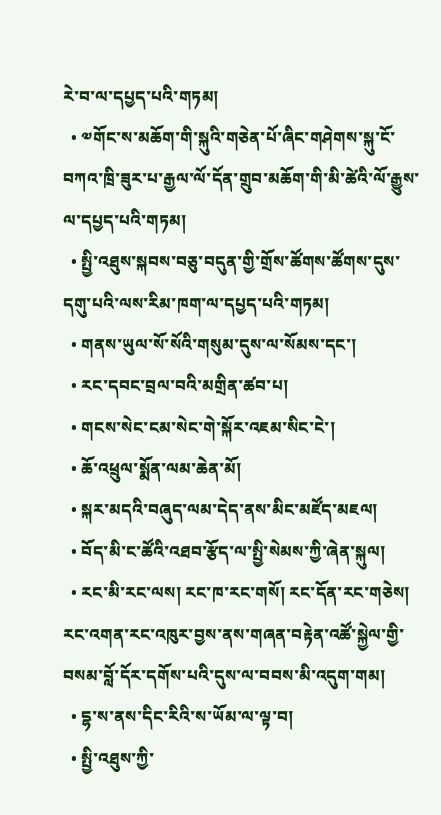རེ་བ་ལ་དཔྱད་པའི་གཏམ།
  • ༧གོང་ས་མཆོག་གི་སྐུའི་གཅེན་པོ་ཞིང་གཤེགས་སྐུ་ངོ་བཀའ་ཁྲི་ཟུར་པ་རྒྱལ་ལོ་དོན་གྲུབ་མཆོག་གི་མི་ཚེའི་ལོ་རྒྱུས་ལ་དཔྱད་པའི་གཏམ།
  • སྤྱི་འཐུས་སྐབས་བཅུ་བདུན་གྱི་གྲོས་ཚོགས་ཚོགས་དུས་དགུ་པའི་ལས་རིམ་ཁག་ལ་དཔྱད་པའི་གཏམ།
  • གནས་ཡུལ་སོ་སོའི་གསུམ་དུས་ལ་སོམས་དང་།
  • རང་དབང་བྲལ་བའི་མགྲིན་ཚབ་པ།
  • གངས་སེང་ངམ་སེང་གེ་སྐོར་འཇམ་སིང་ངེ་།
  • ཆོ་འཕྲུལ་སྨོན་ལམ་ཆེན་མོ།
  • སྐར་མདའི་བཞུད་ལམ་དེད་ནས་མིང་མཛོད་མཇལ།
  • བོད་མི་ང་ཚོའི་འཐབ་རྩོད་ལ་སྤྱི་སེམས་ཀྱི་ཞེན་སྐུལ།
  • རང་མི་རང་ལས། རང་ཁ་རང་གསོ། རང་དོན་རང་གཅེས། རང་འགན་རང་འཁུར་བྱས་ནས་གཞན་བརྟེན་འཚོ་སྐྱེལ་གྱི་བསམ་བློ་དོར་དགོས་པའི་དུས་ལ་བབས་མི་འདུག་གམ།
  • དྷ་ས་ནས་དིང་རིའི་ས་ཡོམ་ལ་ལྟ་བ།
  • སྤྱི་འཐུས་ཀྱི་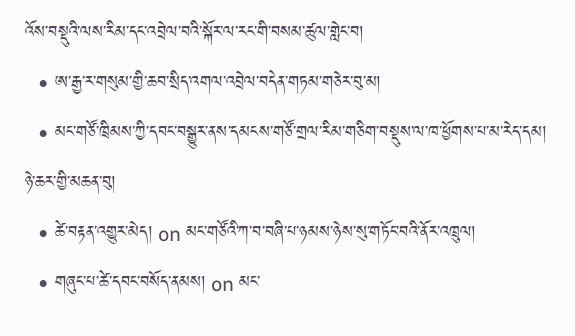འོས་བསྡུའི་ལས་རིམ་དང་འབྲེལ་བའི་སྐོར་ལ་རང་གི་བསམ་ཚུལ་གླེང་བ།
  • ཨ་རྒྱ་ར་གསུམ་གྱི་ཆབ་སྲིད་འགལ་འབྲེལ་བདེན་གཏམ་གཅེར་བུ་མ།
  • མང་གཙོ་ཁྲིམས་ཀྱི་དབང་བསྒྱུར་ནས་དམངས་གཙོ་གྲལ་རིམ་གཅིག་བསྡུས་ལ་ཁ་ཕྱོགས་པ་མ་རེད་དམ།
ཉེ་ཆར་གྱི་མཆན་བུ།
  • ཚེ་བརྟན་འགྱུར་མེད། on མང་གཙོའི་ཀ་བ་བཞི་པ་ཉམས་ཉེས་སུ་གཏོང་བའི་ནོར་འཁྲུལ།
  • གཞུང་པ་ཚེ་དབང་བསོད་ནམས། on མང་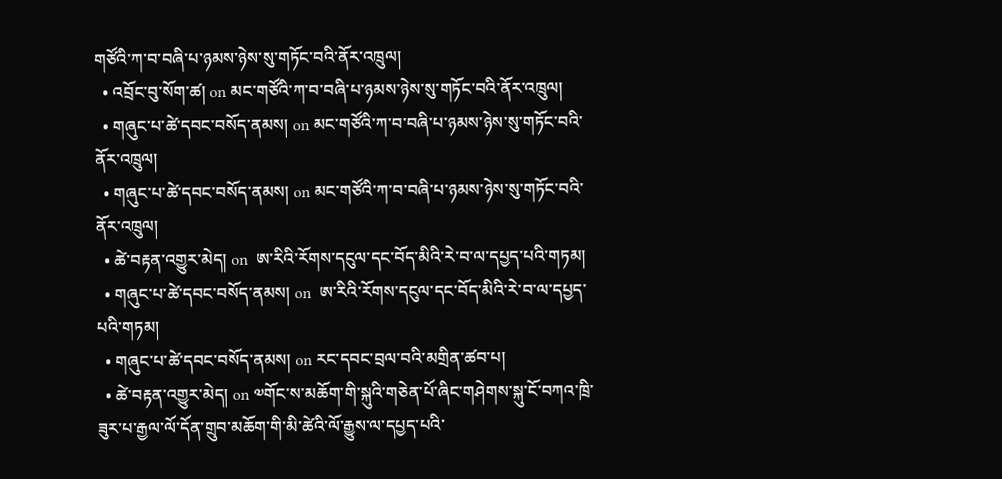གཙོའི་ཀ་བ་བཞི་པ་ཉམས་ཉེས་སུ་གཏོང་བའི་ནོར་འཁྲུལ།
  • འབྲོང་བུ་སོག་ཚ། on མང་གཙོའི་ཀ་བ་བཞི་པ་ཉམས་ཉེས་སུ་གཏོང་བའི་ནོར་འཁྲུལ།
  • གཞུང་པ་ཚེ་དབང་བསོད་ནམས། on མང་གཙོའི་ཀ་བ་བཞི་པ་ཉམས་ཉེས་སུ་གཏོང་བའི་ནོར་འཁྲུལ།
  • གཞུང་པ་ཚེ་དབང་བསོད་ནམས། on མང་གཙོའི་ཀ་བ་བཞི་པ་ཉམས་ཉེས་སུ་གཏོང་བའི་ནོར་འཁྲུལ།
  • ཚེ་བརྟན་འགྱུར་མེད། on  ཨ་རིའི་རོགས་དངུལ་དང་བོད་མིའི་རེ་བ་ལ་དཔྱད་པའི་གཏམ།
  • གཞུང་པ་ཚེ་དབང་བསོད་ནམས། on  ཨ་རིའི་རོགས་དངུལ་དང་བོད་མིའི་རེ་བ་ལ་དཔྱད་པའི་གཏམ།
  • གཞུང་པ་ཚེ་དབང་བསོད་ནམས། on རང་དབང་བྲལ་བའི་མགྲིན་ཚབ་པ།
  • ཚེ་བརྟན་འགྱུར་མེད། on ༧གོང་ས་མཆོག་གི་སྐུའི་གཅེན་པོ་ཞིང་གཤེགས་སྐུ་ངོ་བཀའ་ཁྲི་ཟུར་པ་རྒྱལ་ལོ་དོན་གྲུབ་མཆོག་གི་མི་ཚེའི་ལོ་རྒྱུས་ལ་དཔྱད་པའི་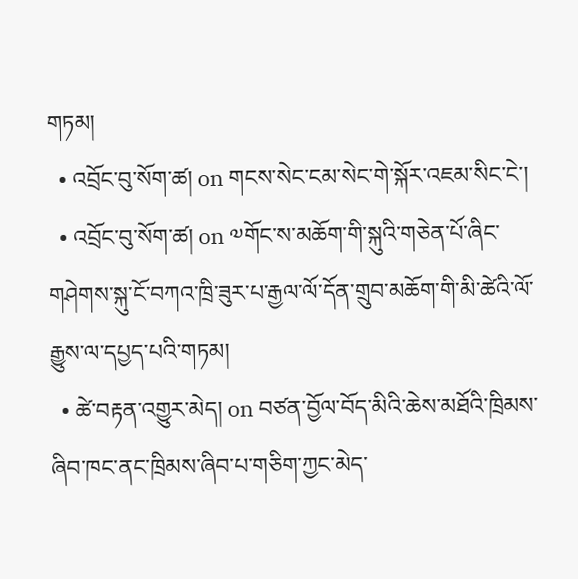གཏམ།
  • འབྲོང་བུ་སོག་ཚ། on གངས་སེང་ངམ་སེང་གེ་སྐོར་འཇམ་སིང་ངེ་།
  • འབྲོང་བུ་སོག་ཚ། on ༧གོང་ས་མཆོག་གི་སྐུའི་གཅེན་པོ་ཞིང་གཤེགས་སྐུ་ངོ་བཀའ་ཁྲི་ཟུར་པ་རྒྱལ་ལོ་དོན་གྲུབ་མཆོག་གི་མི་ཚེའི་ལོ་རྒྱུས་ལ་དཔྱད་པའི་གཏམ།
  • ཚེ་བརྟན་འགྱུར་མེད། on བཙན་བྱོལ་བོད་མིའི་ཆེས་མཐོའི་ཁྲིམས་ཞིབ་ཁང་ནང་ཁྲིམས་ཞིབ་པ་གཅིག་ཀྱང་མེད་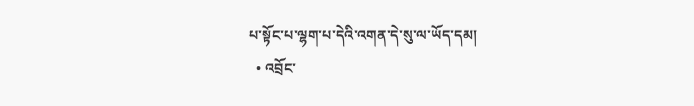པ་སྟོང་པ་ལྷག་པ་དེའི་འགན་དེ་སུ་ལ་ཡོད་དམ།
  • འབྲོང་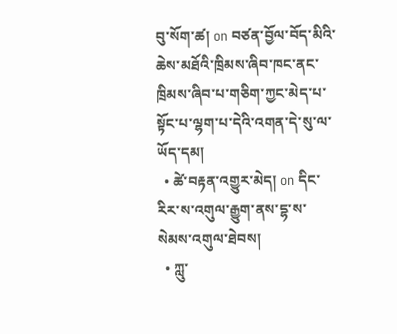བུ་སོག་ཚ། on བཙན་བྱོལ་བོད་མིའི་ཆེས་མཐོའི་ཁྲིམས་ཞིབ་ཁང་ནང་ཁྲིམས་ཞིབ་པ་གཅིག་ཀྱང་མེད་པ་སྟོང་པ་ལྷག་པ་དེའི་འགན་དེ་སུ་ལ་ཡོད་དམ།
  • ཚེ་བརྟན་འགྱུར་མེད། on དིང་རིར་ས་འགུལ་རྒྱུག་ནས་དྷ་ས་སེམས་འགུལ་ཐེབས།
  • ཀླུ་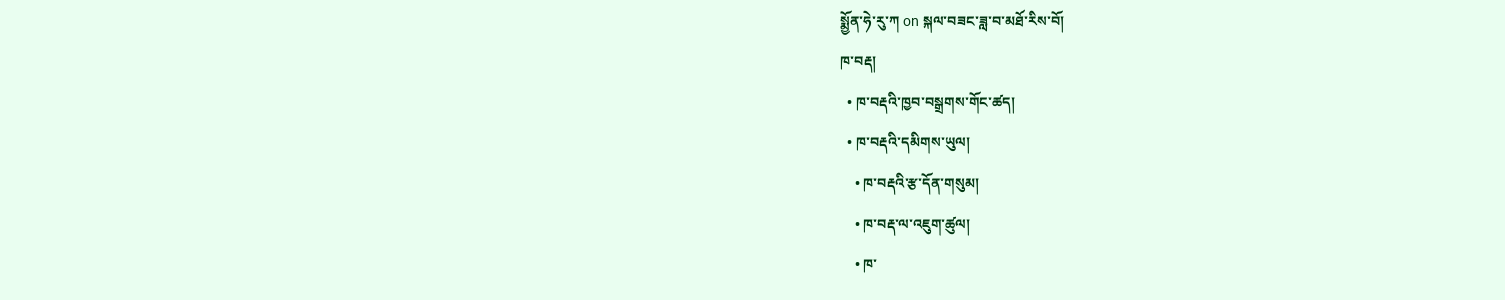སྨྱོན་ཧེ་རུ་ཀ on སྐལ་བཟང་ཟླ་བ་མཐོ་རིས་བོ།
ཁ་བརྡ།
  • ཁ་བརྡའི་ཁྱབ་བསྒྲགས་གོང་ཚད།
  • ཁ་བརྡའི་དམིགས་ཡུལ།
    • ཁ་བརྡའི་རྩ་དོན་གསུམ།
    • ཁ་བརྡ་ལ་འཇུག་ཚུལ།
    • ཁ་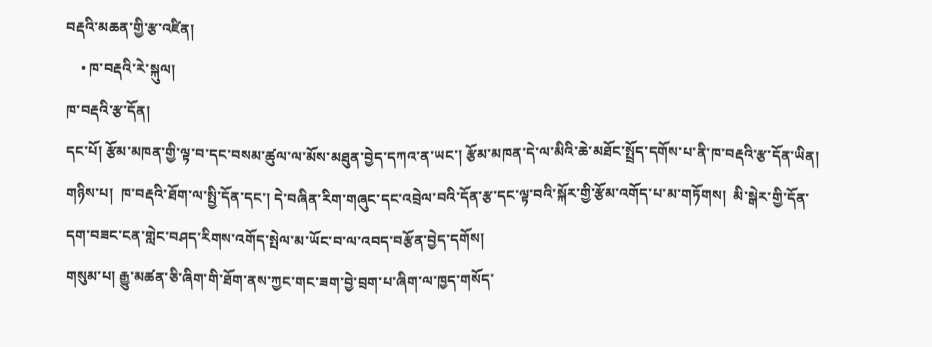བརྡའི་མཆན་གྱི་རྩ་འཛིན།
    • ཁ་བརྡའི་རེ་སྐུལ།
ཁ་བརྡའི་རྩ་དོན།
དང་པོ། རྩོམ་མཁན་གྱི་ལྟ་བ་དང་བསམ་ཚུལ་ལ་མོས་མཐུན་བྱེད་དཀའ་ན་ཡང་། རྩོམ་མཁན་དེ་ལ་མིའི་ཆེ་མཐོང་སྤྲོད་དགོས་པ་ནི་ཁ་བརྡའི་རྩ་དོན་ཡིན།
གཉིས་པ།  ཁ་བརྡའི་ཐོག་ལ་སྤྱི་དོན་དང་། དེ་བཞིན་རིག་གཞུང་དང་འབྲེལ་བའི་དོན་རྩ་དང་ལྟ་བའི་སྐོར་གྱི་རྩོམ་འགོད་པ་མ་གཏོགས།  མི་སྒེར་གྱི་དོན་དག་བཟང་ངན་གླེང་བཤད་རིགས་འགོད་སྤེལ་མ་ཡོང་བ་ལ་འབད་བརྩོན་བྱེད་དགོས།
གསུམ་པ། རྒྱུ་མཚན་ཅི་ཞིག་གི་ཐོག་ནས་ཀྱང་གང་ཟག་བྱེ་བྲག་པ་ཞིག་ལ་ཁྱད་གསོད་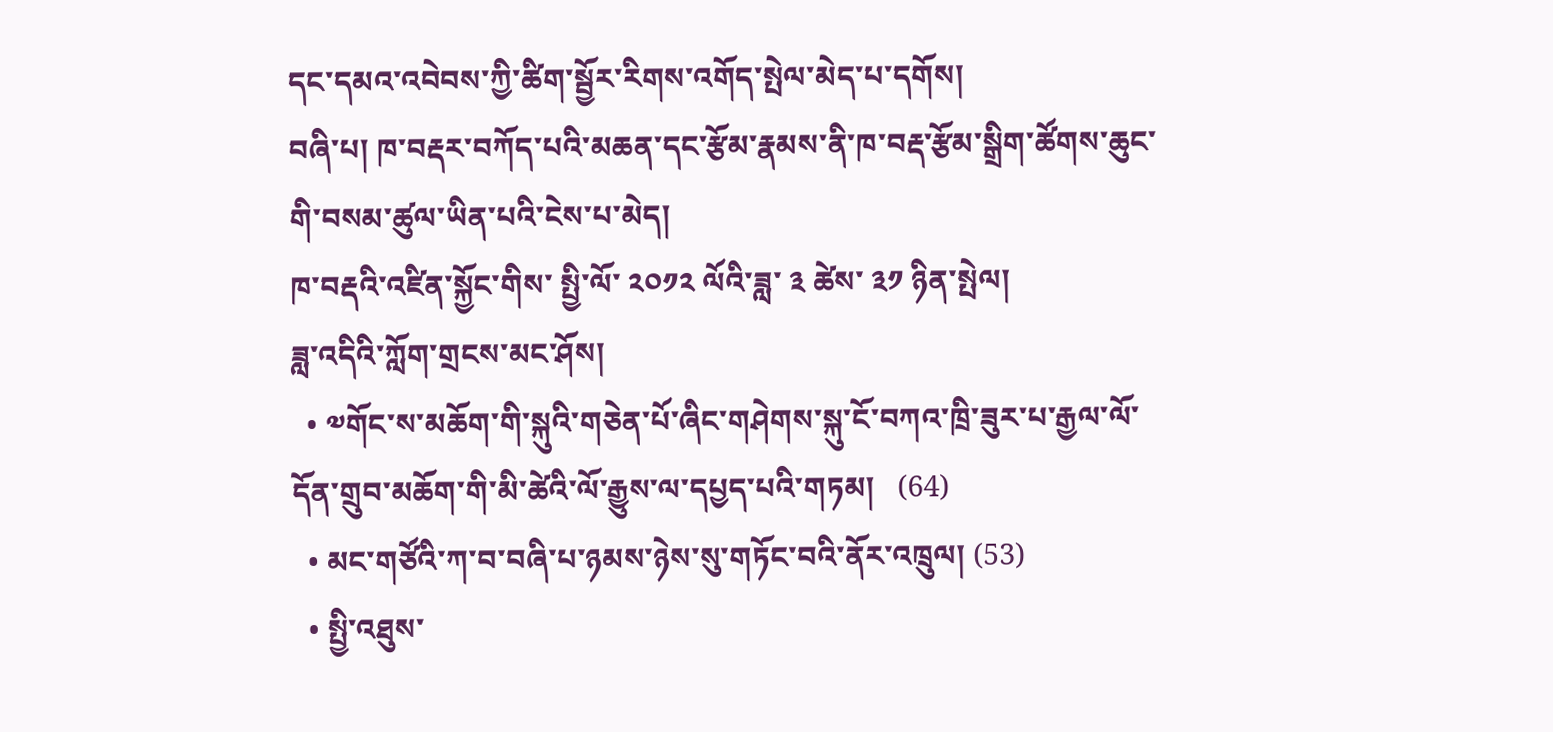དང་དམའ་འབེབས་ཀྱི་ཚིག་སྦྱོར་རིགས་འགོད་སྤེལ་མེད་པ་དགོས།
བཞི་པ། ཁ་བརྡར་བཀོད་པའི་མཆན་དང་རྩོམ་རྣམས་ནི་ཁ་བརྡ་རྩོམ་སྒྲིག་ཚོགས་ཆུང་གི་བསམ་ཚུལ་ཡིན་པའི་ངེས་པ་མེད།
ཁ་བརྡའི་འཛིན་སྐྱོང་གིས་ སྤྱི་ལོ་ ༢༠༡༢ ལོའི་ཟླ་ ༣ ཚེས་ ༣༡ ཉིན་སྤེལ།
ཟླ་འདིའི་ཀློག་གྲངས་མང་ཤོས།
  • ༧གོང་ས་མཆོག་གི་སྐུའི་གཅེན་པོ་ཞིང་གཤེགས་སྐུ་ངོ་བཀའ་ཁྲི་ཟུར་པ་རྒྱལ་ལོ་དོན་གྲུབ་མཆོག་གི་མི་ཚེའི་ལོ་རྒྱུས་ལ་དཔྱད་པའི་གཏམ།   (64)
  • མང་གཙོའི་ཀ་བ་བཞི་པ་ཉམས་ཉེས་སུ་གཏོང་བའི་ནོར་འཁྲུལ། (53)
  • སྤྱི་འཐུས་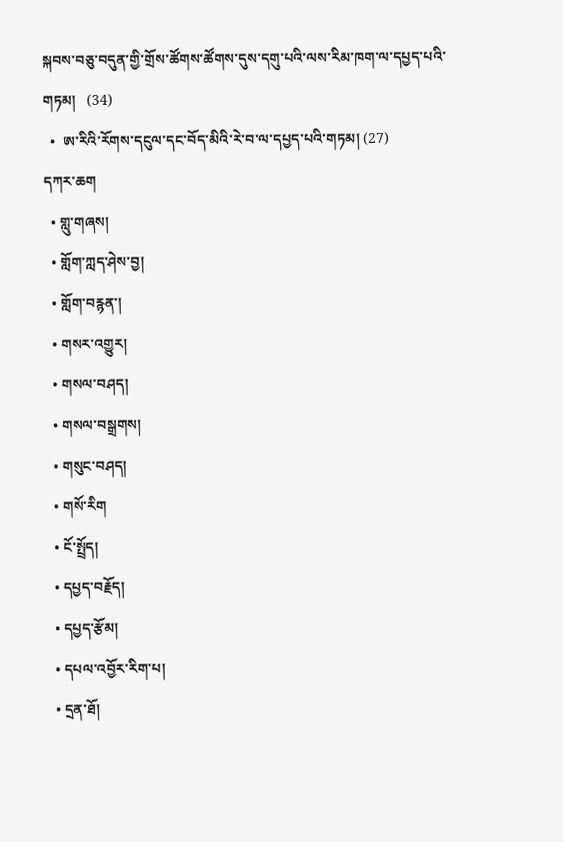སྐབས་བཅུ་བདུན་གྱི་གྲོས་ཚོགས་ཚོགས་དུས་དགུ་པའི་ལས་རིམ་ཁག་ལ་དཔྱད་པའི་གཏམ།   (34)
  •  ཨ་རིའི་རོགས་དངུལ་དང་བོད་མིའི་རེ་བ་ལ་དཔྱད་པའི་གཏམ། (27)
དཀར་ཆག
  • གླུ་གཞས།
  • གློག་ཀླད་ཤེས་བྱ།
  • གློག་བརྙན་།
  • གསར་འགྱུར།
  • གསལ་བཤད།
  • གསལ་བསྒྲགས།
  • གསུང་བཤད།
  • གསོ་རིག
  • ངོ་སྤྲོད།
  • དཔྱད་བརྗོད།
  • དཔྱད་རྩོམ།
  • དཔལ་འབྱོར་རིག་པ།
  • དྲན་ཐོ།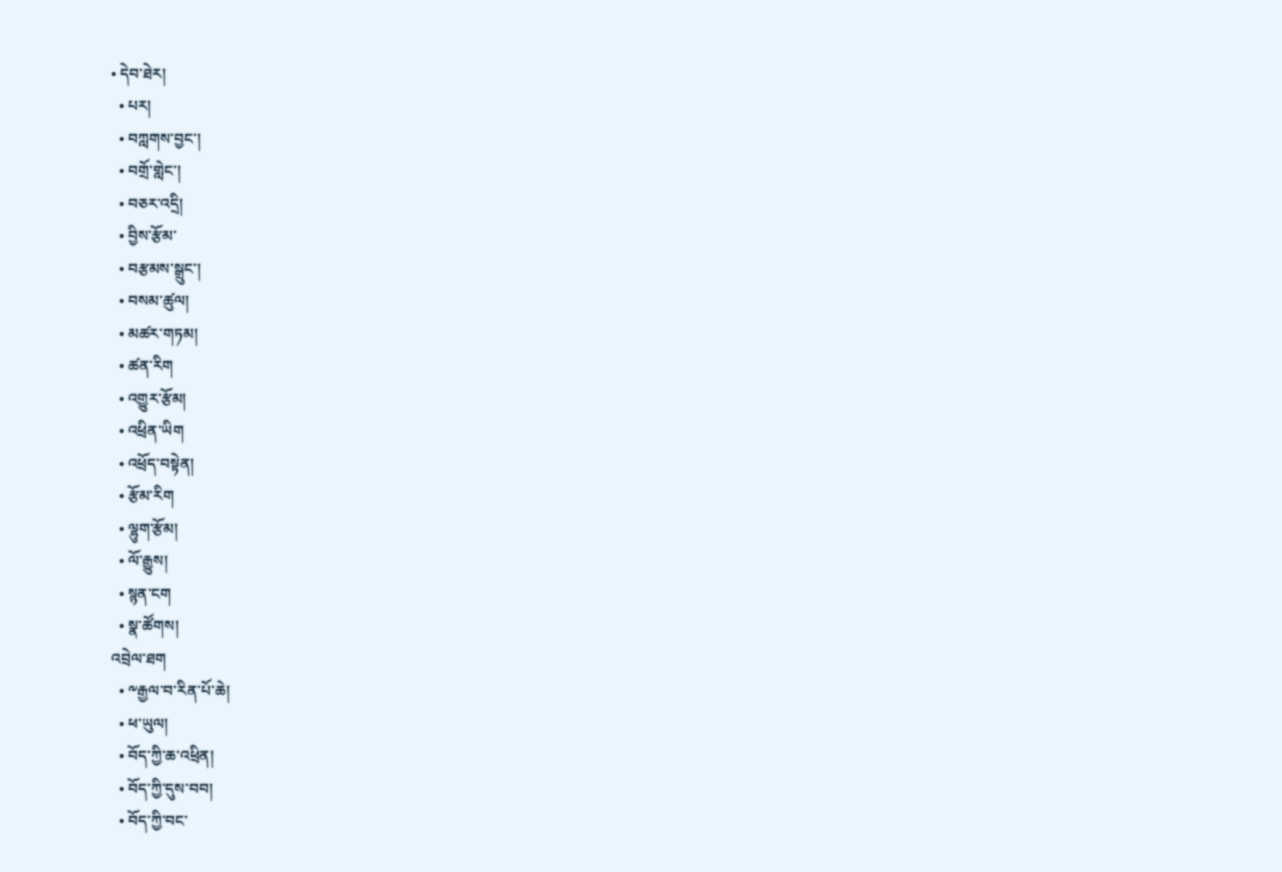• དེབ་ཐེར།
  • པར།
  • བཀླགས་བྱང་།
  • བགྲོ་གླེང་།
  • བཅར་འདྲི།
  • བྱིས་རྩོམ་
  • བརྩམས་སྒྲུང་།
  • བསམ་ཚུལ།
  • མཚར་གཏམ།
  • ཚན་རིག
  • འགྱུར་རྩོམ།
  • འཕྲིན་ཡིག
  • འཕྲོད་བསྟེན།
  • རྩོམ་རིག
  • ལྷུག་རྩོམ།
  • ལོ་རྒྱུས།
  • སྙན་ངག
  • སྣ་ཚོགས།
འབྲེལ་ཐག
  • ༸རྒྱལ་བ་རིན་པོ་ཆེ།
  • ཕ་ཡུལ།
  • བོད་ཀྱི་ཆ་འཕྲིན།
  • བོད་ཀྱི་དུས་བབ།
  • བོད་ཀྱི་བང་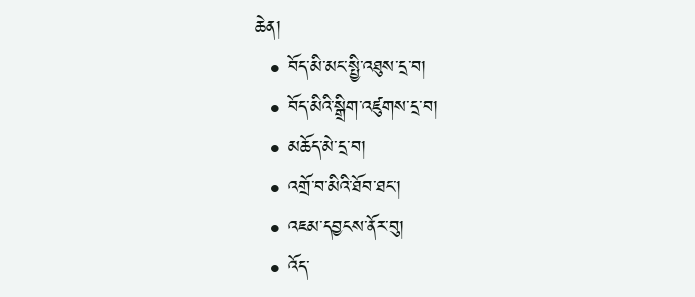ཆེན།
  • བོད་མི་མང་སྤྱི་འཐུས་དྲ་བ།
  • བོད་མིའི་སྒྲིག་འཛུགས་དྲ་བ།
  • མཆོད་མེ་དྲ་བ།
  • འགྲོ་བ་མིའི་ཐོབ་ཐང་།
  • འཇམ་དབྱངས་ནོར་བུ།
  • འོད་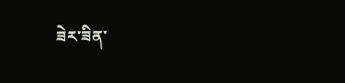ཟེར་ཟིན་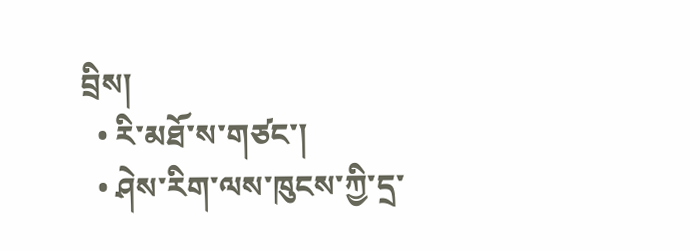བྲིས།
  • རི་མཐོ་ས་གཙང་།
  • ཤེས་རིག་ལས་ཁུངས་ཀྱི་དྲ་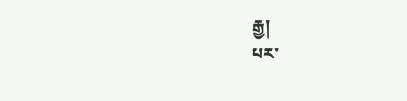རྒྱ།
པར་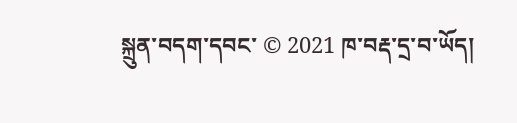སྐྲུན་བདག་དབང་ © 2021 ཁ་བརྡ་དྲ་བ་ཡོད།